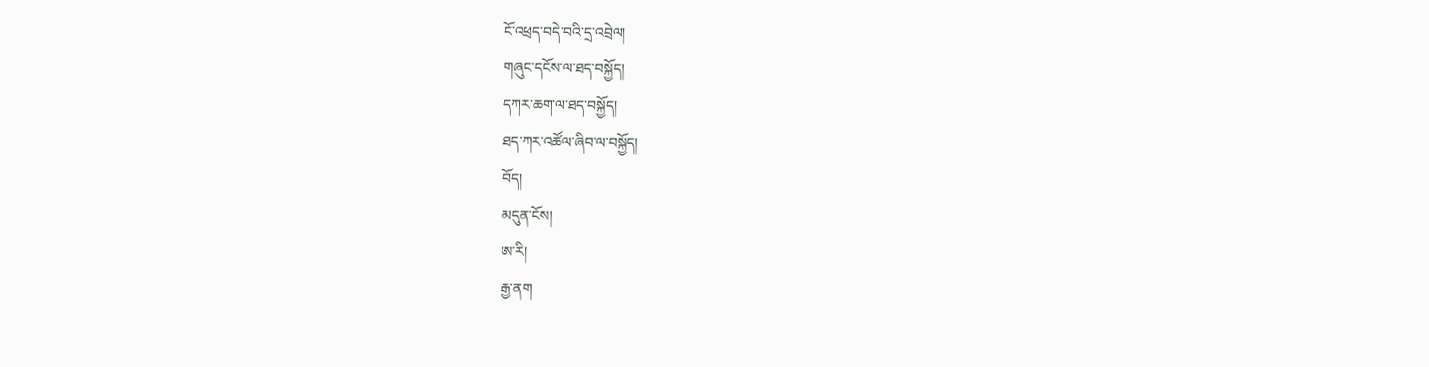ངོ་འཕྲད་བདེ་བའི་དྲ་འབྲེལ།
གཞུང་དངོས་ལ་ཐད་བསྐྱོད།
དཀར་ཆག་ལ་ཐད་བསྐྱོད།
ཐད་ཀར་འཚོལ་ཞིབ་ལ་བསྐྱོད།
བོད།
མདུན་ངོས།
ཨ་རི།
རྒྱ་ནག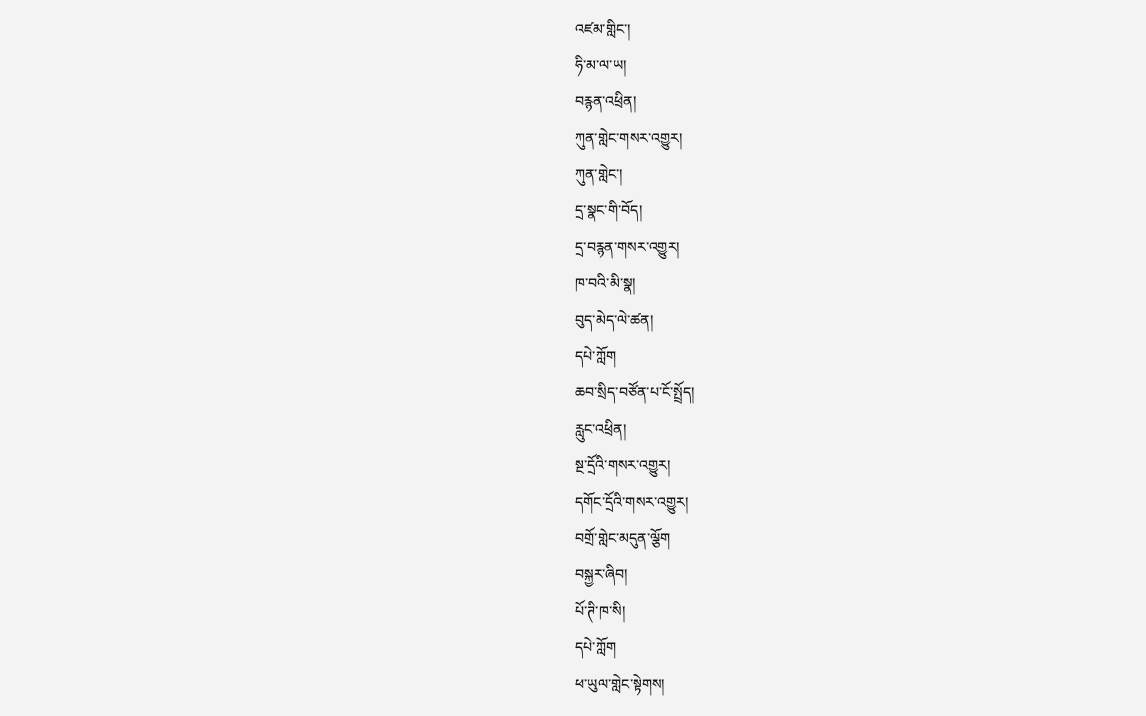འཛམ་གླིང་།
ཧི་མ་ལ་ཡ།
བརྙན་འཕྲིན།
ཀུན་གླེང་གསར་འགྱུར།
ཀུན་གླེང་།
དྲ་སྣང་གི་བོད།
དྲ་བརྙན་གསར་འགྱུར།
ཁ་བའི་མི་སྣ།
བུད་མེད་ལེ་ཚན།
དཔེ་ཀློག
ཆབ་སྲིད་བཙོན་པ་ངོ་སྤྲོད།
རླུང་འཕྲིན།
སྔ་དྲོའི་གསར་འགྱུར།
དགོང་དྲོའི་གསར་འགྱུར།
བགྲོ་གླེང་མདུན་ལྕོག
བསྐྱར་ཞིབ།
པོ་ཊི་ཁ་སི།
དཔེ་ཀློག
ཕ་ཡུལ་གླེང་སྟེགས།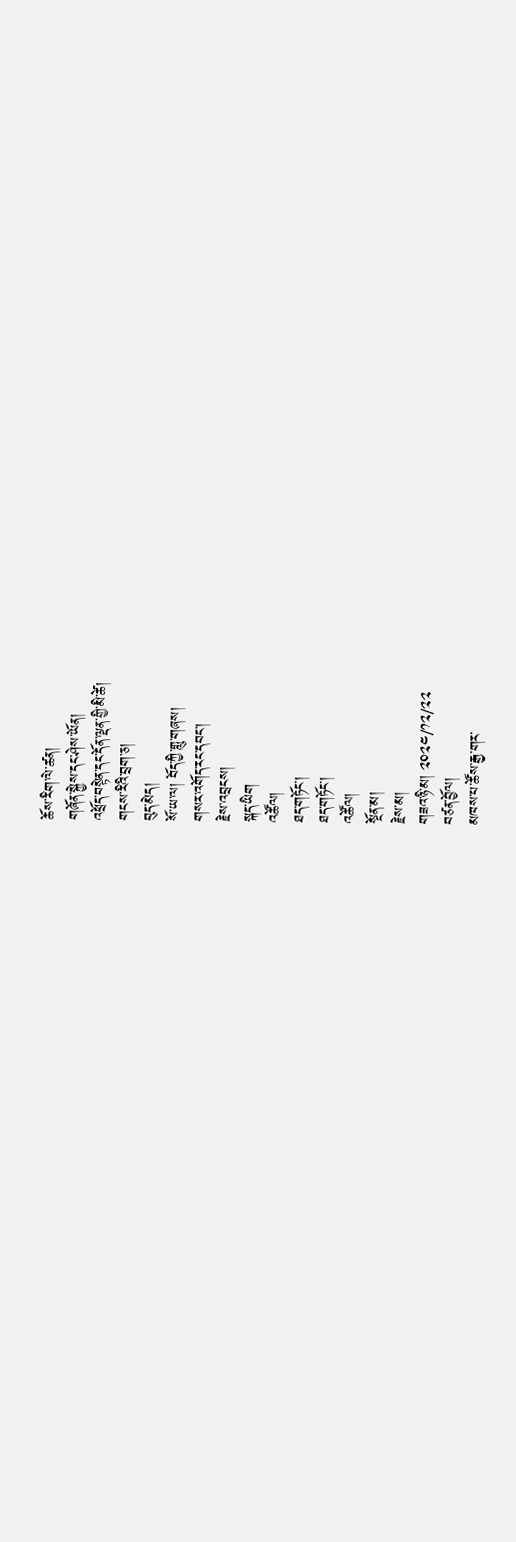ཆོས་རིག་ལེ་ཚན།
གཞོན་སྐྱེས་དང་ཤེས་ཡོན།
འཕྲོད་བསྟེན་དང་དོན་ལྡན་གྱི་མི་ཚེ།
གངས་རིའི་བྲག་ཅ།
བུད་མེད།
སོ་ཡ་ལ། བོད་ཀྱི་གླུ་གཞས།
གསར་འགོད་རང་དབང་།
རྗེས་འབྲངས།
སྐད་ཡིག
འཚོལ།
ཐད་གཏོང་།
ཐད་གཏོང་།
འཚོལ།
སྔོན་མ།
རྗེས་མ།
གཟའ་ཉི་མ། ༢༠༢༤/༡༢/༢༢
བཙན་བྱོལ།
མཁས་པ་ཚོས་རྒྱ་གར་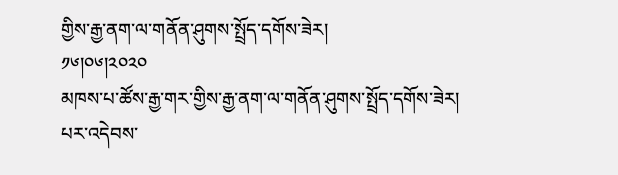གྱིས་རྒྱ་ནག་ལ་གནོན་ཤུགས་སྤྲོད་དགོས་ཟེར།
༡༦།༠༦།༢༠༢༠
མཁས་པ་ཚོས་རྒྱ་གར་གྱིས་རྒྱ་ནག་ལ་གནོན་ཤུགས་སྤྲོད་དགོས་ཟེར།
པར་འདེབས་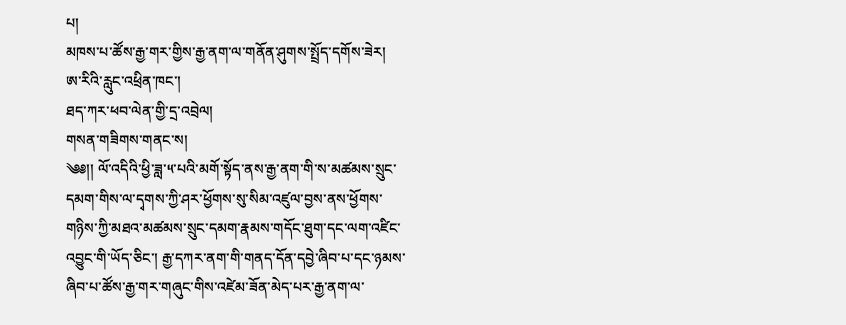པ།
མཁས་པ་ཚོས་རྒྱ་གར་གྱིས་རྒྱ་ནག་ལ་གནོན་ཤུགས་སྤྲོད་དགོས་ཟེར།
ཨ་རིའི་རླུང་འཕྲིན་ཁང་།
ཐད་ཀར་ཕབ་ལེན་གྱི་དྲ་འབྲེལ།
གསན་གཟིགས་གནང་ས།
༄༅།། ལོ་འདིའི་ཕྱི་ཟླ་༥་པའི་མགོ་སྟོད་ནས་རྒྱ་ནག་གི་ས་མཚམས་སྲུང་དམག་གིས་ལ་དྭགས་ཀྱི་ཤར་ཕྱོགས་སུ་སིམ་འཛུལ་བྱས་ནས་ཕྱོགས་གཉིས་ཀྱི་མཐའ་མཚམས་སྲུང་དམག་རྣམས་གདོང་ཐུག་དང་ལག་འཛིང་འབྱུང་གི་ཡོད་ཅིང་། རྒྱ་དཀར་ནག་གི་གནད་དོན་དབྱེ་ཞིབ་པ་དང་ཉམས་ཞིབ་པ་ཚོས་རྒྱ་གར་གཞུང་གིས་འཛེམ་ཟོན་མེད་པར་རྒྱ་ནག་ལ་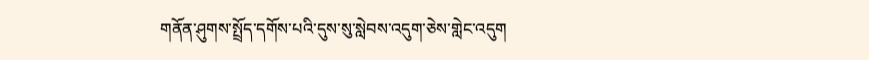གནོན་ཤུགས་སྤྲོད་དགོས་པའི་དུས་སུ་སླེབས་འདུག་ཅེས་གླེང་འདུག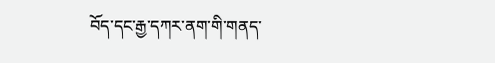བོད་དང་རྒྱ་དཀར་ནག་གི་གནད་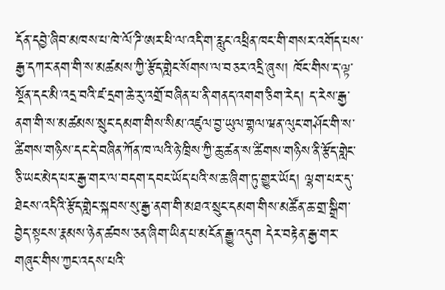དོན་དབྱེ་ཞིབ་མཁས་པ་ཁེ་ལོ་ཌི་ཨར་ཕི་ལ་འདི་ག་རླུང་འཕྲིན་ཁང་གི་གསར་འགོད་པས་རྒྱ་དཀར་ནག་གི་ས་མཚམས་ཀྱི་རྩོད་གླེང་སོགས་ལ་བཅར་འདྲི་ཞུས། ཁོང་གིས་ད་ལྟ་སྔོན་དང་མི་འདྲ་བའི་ཛ་དྲག་ཆེ་རུ་འགྲོ་བཞིན་པ་ནི་གནད་འགག་ཅིག་རེད། ད་རེས་རྒྱ་ནག་གི་ས་མཚམས་སྲུང་དམག་གིས་སིམ་འཛུལ་བྱ་ཡུལ་གྷལ་ཝན་ལུང་གཤོང་གི་ས་ཚིགས་གཉིས་དང་དེ་བཞིན་ཀོན་ཁ་ལའི་ཉེ་ཁྲིས་ཀྱི་ཆུ་ཚན་ས་ཚིགས་གཉིས་ནི་རྩོད་གླེང་ཅི་ཡང་མེད་པར་རྒྱ་གར་ལ་བདག་དབང་ཡོད་པའི་ས་ཆ་ཞིག་ཏུ་གྱུར་ཡོད། ལྷག་པར་དུ་ཐེངས་འདིའི་རྩོད་གླེང་སྐབས་སུ་རྒྱ་ནག་གི་མཐའ་སྲུང་དམག་གིས་མཚོན་ཆ་གྲ་སྒྲིག་བྱེད་སྟངས་རྣམས་ཉེན་ཚབས་ཅན་ཞིག་ཡིན་པ་མངོན་རྒྱུ་འདུག དེར་བརྟེན་རྒྱ་གར་གཞུང་གིས་ཀྱང་འདས་པའི་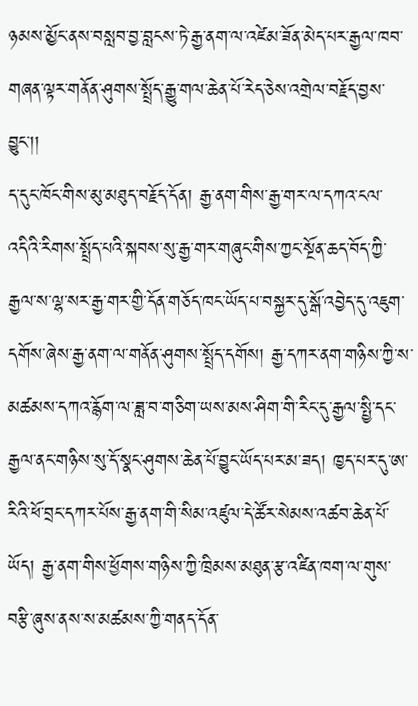ཉམས་མྱོང་ནས་བསླབ་བྱ་བླངས་ཏེ་རྒྱ་ནག་ལ་འཛེམ་ཟོན་མེད་པར་རྒྱལ་ཁབ་གཞན་ལྟར་གནོན་ཤུགས་སྤྲོད་རྒྱུ་གལ་ཆེན་པོ་རེད་ཅེས་འགྲེལ་བརྗོད་བྱས་བྱུང་།།
ད་དུང་ཁོང་གིས་མུ་མཐུད་བརྗོད་དོན། རྒྱ་ནག་གིས་རྒྱ་གར་ལ་དཀའ་ངལ་འདིའི་རིགས་སྤྲོད་པའི་སྐབས་སུ་རྒྱ་གར་གཞུང་གིས་ཀྱང་སྔོན་ཆད་བོད་ཀྱི་རྒྱལ་ས་ལྷ་སར་རྒྱ་གར་གྱི་དོན་གཅོད་ཁང་ཡོད་པ་བསྐྱར་དུ་སྒོ་འབྱེད་དུ་འཇུག་དགོས་ཞེས་རྒྱ་ནག་ལ་གནོན་ཤུགས་སྤྲོད་དགོས། རྒྱ་དཀར་ནག་གཉིས་ཀྱི་ས་མཚམས་དཀའ་རྙོག་ལ་ཟླ་བ་གཅིག་ཡས་མས་ཤིག་གི་རིང་དུ་རྒྱལ་སྤྱི་དང་རྒྱལ་ནང་གཉིས་སུ་དོ་སྣང་ཤུགས་ཆེན་པོ་བྱུང་ཡོད་པར་མ་ཟད། ཁྱད་པར་དུ་ཨ་རིའི་ཕོ་བྲང་དཀར་པོས་རྒྱ་ནག་གི་སིམ་འཛུལ་དེ་ཚོར་སེམས་འཚབ་ཆེན་པོ་ཡོད། རྒྱ་ནག་གིས་ཕྱོགས་གཉིས་ཀྱི་ཁྲིམས་མཐུན་རྩ་འཛིན་ཁག་ལ་གུས་བརྩི་ཞུས་ནས་ས་མཚམས་ཀྱི་གནད་དོན་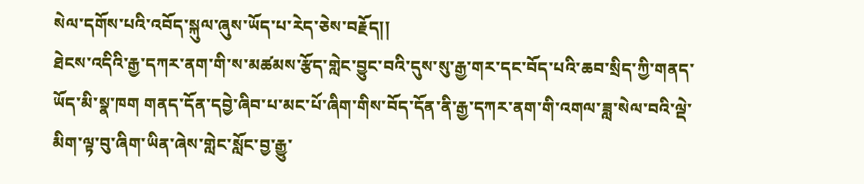སེལ་དགོས་པའི་འབོད་སྐུལ་ཞུས་ཡོད་པ་རེད་ཅེས་བརྗོད།།
ཐེངས་འདིའི་རྒྱ་དཀར་ནག་གི་ས་མཚམས་རྩོད་གླེང་བྱུང་བའི་དུས་སུ་རྒྱ་གར་དང་བོད་པའི་ཆབ་སྲིད་ཀྱི་གནད་ཡོད་མི་སྣ་ཁག གནད་དོན་དབྱེ་ཞིབ་པ་མང་པོ་ཞིག་གིས་བོད་དོན་ནི་རྒྱ་དཀར་ནག་གི་འགལ་ཟླ་སེལ་བའི་ལྡེ་མིག་ལྟ་བུ་ཞིག་ཡིན་ཞེས་གླེང་སློང་བྱ་རྒྱུ་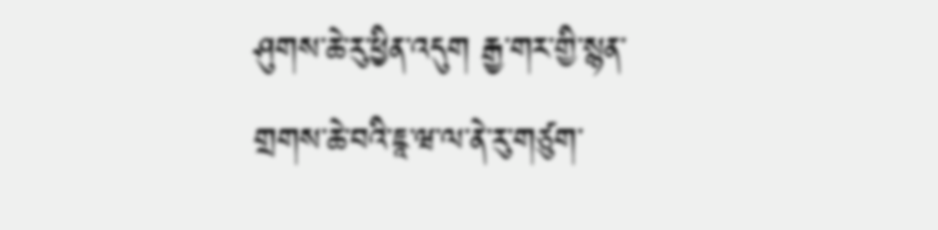ཤུགས་ཆེ་རུ་ཕྱིན་འདུག རྒྱ་གར་གྱི་སྙན་གྲགས་ཆེ་བའི་ཇཱ་ཝ་ལ་ནེ་རུ་གཙུག་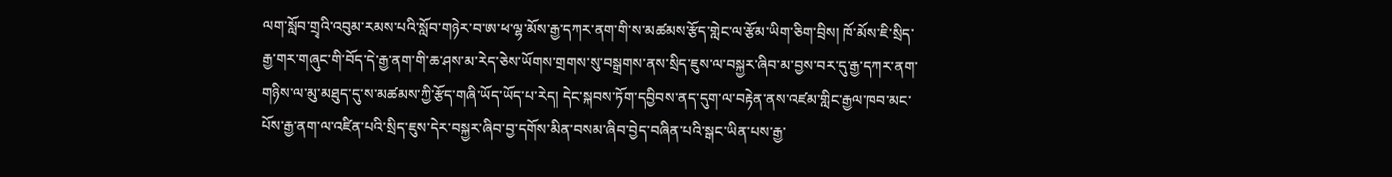ལག་སློབ་གྲྭའི་འབུམ་རམས་པའི་སློབ་གཉེར་བ་ཨ་ཕ་ལྷ་མོས་རྒྱ་དཀར་ནག་གི་ས་མཚམས་རྩོད་གླེང་ལ་རྩོམ་ཡིག་ཅིག་བྲིས། ཁོ་མོས་ཇི་སྲིད་རྒྱ་གར་གཞུང་གི་བོད་དེ་རྒྱ་ནག་གི་ཆ་ཤས་མ་རེད་ཅེས་ཡོགས་གྲགས་སུ་བསྒྲགས་ནས་སྲིད་ཇུས་ལ་བསྐྱར་ཞིབ་མ་བྱས་བར་དུ་རྒྱ་དཀར་ནག་གཉིས་ལ་མུ་མཐུད་དུ་ས་མཚམས་ཀྱི་རྩོད་གཞི་ཡོད་ཡོད་པ་རེད། དེང་སྐབས་ཏོག་དབྱིབས་ནད་དུག་ལ་བརྟེན་ནས་འཛམ་གླིང་རྒྱལ་ཁབ་མང་པོས་རྒྱ་ནག་ལ་འཛིན་པའི་སྲིད་ཇུས་དེར་བསྐྱར་ཞིབ་བྱ་དགོས་མིན་བསམ་ཞིབ་བྱེད་བཞིན་པའི་སྒང་ཡིན་པས་རྒྱ་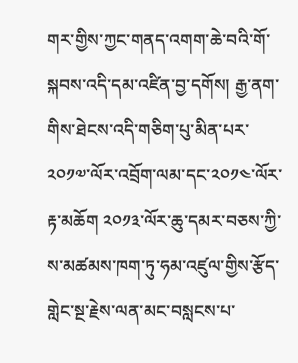གར་གྱིས་ཀྱང་གནད་འགག་ཆེ་བའི་གོ་སྐབས་འདི་དམ་འཛིན་བྱ་དགོས། རྒྱ་ནག་གིས་ཐེངས་འདི་གཅིག་པུ་མིན་པར་༢༠༡༧་ལོར་འབྲོག་ལམ་དང་༢༠༡༤་ལོར་རྟ་མཆོག ༢༠༡༣་ལོར་ཆུ་དམར་བཅས་ཀྱི་ས་མཚམས་ཁག་ཏུ་ཧམ་འཛུལ་གྱིས་རྩོད་གླེང་སྔ་རྗེས་ལན་མང་བསླངས་པ་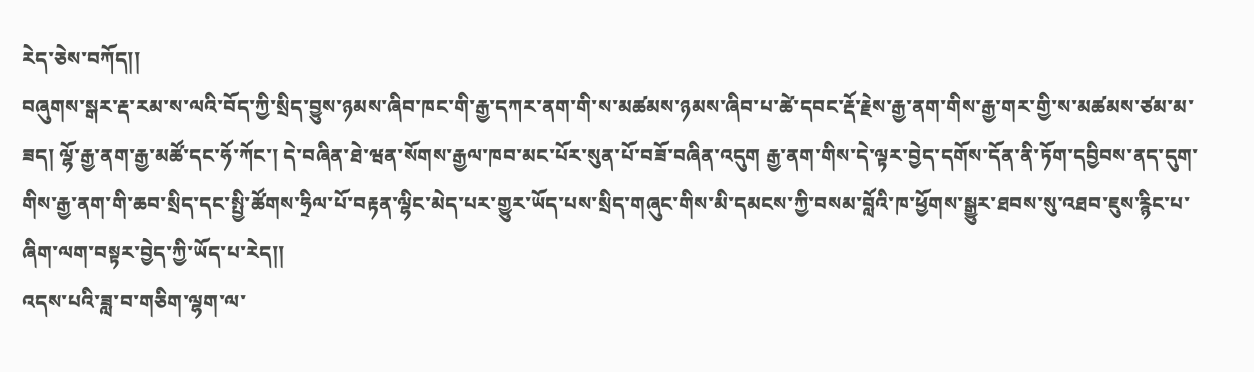རེད་ཅེས་བཀོད།།
བཞུགས་སྒར་རྡ་རམ་ས་ལའི་བོད་ཀྱི་སྲིད་བྱུས་ཉམས་ཞིབ་ཁང་གི་རྒྱ་དཀར་ནག་གི་ས་མཚམས་ཉམས་ཞིབ་པ་ཚེ་དབང་རྡོ་རྗེས་རྒྱ་ནག་གིས་རྒྱ་གར་གྱི་ས་མཚམས་ཙམ་མ་ཟད། ལྷོ་རྒྱ་ནག་རྒྱ་མཚོ་དང་ཧོ་ཀོང་། དེ་བཞིན་ཐེ་ཝན་སོགས་རྒྱལ་ཁབ་མང་པོར་སུན་པོ་བཟོ་བཞིན་འདུག རྒྱ་ནག་གིས་དེ་ལྟར་བྱེད་དགོས་དོན་ནི་ཏོག་དབྱིབས་ནད་དུག་གིས་རྒྱ་ནག་གི་ཆབ་སྲིད་དང་སྤྱི་ཚོགས་ཧྲིལ་པོ་བརྟན་ལྷིང་མེད་པར་གྱུར་ཡོད་པས་སྲིད་གཞུང་གིས་མི་དམངས་ཀྱི་བསམ་བློའི་ཁ་ཕྱོགས་སྒྱུར་ཐབས་སུ་འཐབ་ཇུས་རྙིང་པ་ཞིག་ལག་བསྟར་བྱེད་ཀྱི་ཡོད་པ་རེད།།
འདས་པའི་ཟླ་བ་གཅིག་ལྷག་ལ་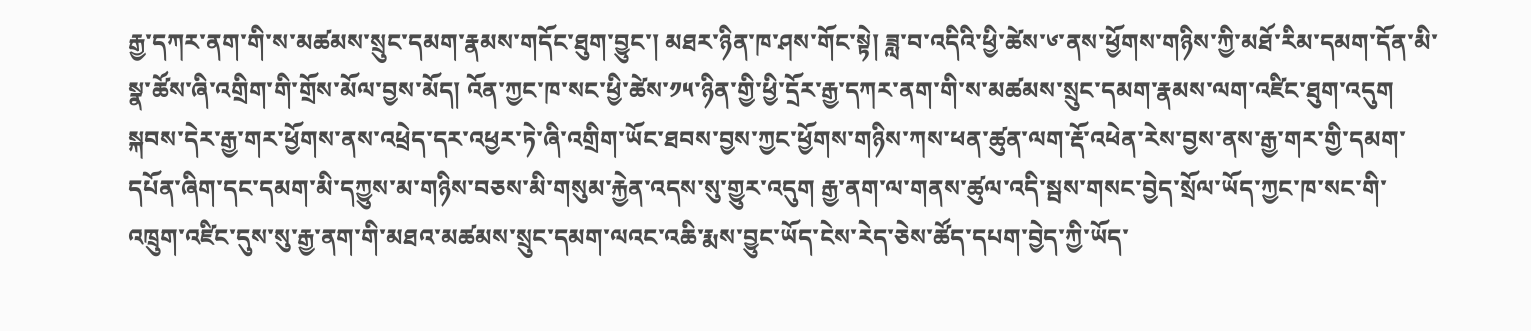རྒྱ་དཀར་ནག་གི་ས་མཚམས་སྲུང་དམག་རྣམས་གདོང་ཐུག་བྱུང་། མཐར་ཉིན་ཁ་ཤས་གོང་སྟེ། ཟླ་བ་འདིའི་ཕྱི་ཚེས་༦་ནས་ཕྱོགས་གཉིས་ཀྱི་མཐོ་རིམ་དམག་དོན་མི་སྣ་ཚོས་ཞི་འགྲིག་གི་གྲོས་མོལ་བྱས་མོད། འོན་ཀྱང་ཁ་སང་ཕྱི་ཚེས་༡༥་ཉིན་གྱི་ཕྱི་དྲོར་རྒྱ་དཀར་ནག་གི་ས་མཚམས་སྲུང་དམག་རྣམས་ལག་འཛིང་ཐུག་འདུག སྐབས་དེར་རྒྱ་གར་ཕྱོགས་ནས་འཕྲེད་དར་འཕྱར་ཏེ་ཞི་འགྲིག་ཡོང་ཐབས་བྱས་ཀྱང་ཕྱོགས་གཉིས་ཀས་ཕན་ཚུན་ལག་རྡོ་འཕེན་རེས་བྱས་ནས་རྒྱ་གར་གྱི་དམག་དཔོན་ཞིག་དང་དམག་མི་དཀྱུས་མ་གཉིས་བཅས་མི་གསུམ་རྐྱེན་འདས་སུ་གྱུར་འདུག རྒྱ་ནག་ལ་གནས་ཚུལ་འདི་སྦས་གསང་བྱེད་སྲོལ་ཡོད་ཀྱང་ཁ་སང་གི་འཁྲུག་འཛིང་དུས་སུ་རྒྱ་ནག་གི་མཐའ་མཚམས་སྲུང་དམག་ལའང་འཆི་རྨས་བྱུང་ཡོད་ངེས་རེད་ཅེས་ཚོད་དཔག་བྱེད་ཀྱི་ཡོད་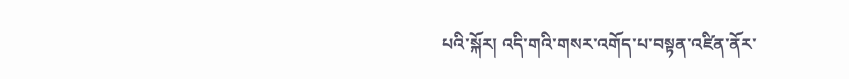པའི་སྐོར། འདི་གའི་གསར་འགོད་པ་བསྟན་འཛིན་ནོར་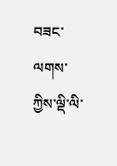བཟང་ལགས་ཀྱིས་ལྡི་ལི་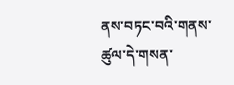ནས་བཏང་བའི་གནས་ཚུལ་དེ་གསན་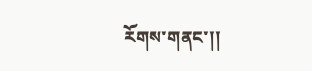རོགས་གནང་།།